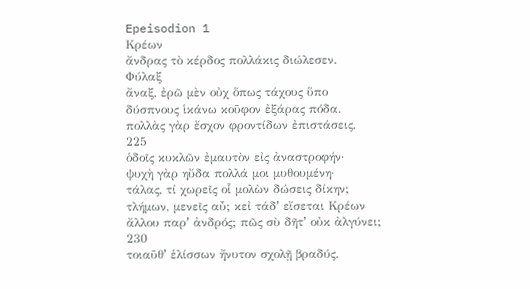Epeisodion 1
Κρέων
ἄνδρας τὸ κέρδος πολλάκις διώλεσεν.
Φύλαξ
ἄναξ, ἐρῶ μὲν οὐχ ὅπως τάχους ὕπο
δύσπνους ἱκάνω κοῦφον ἐξάρας πόδα.
πολλὰς γὰρ ἔσχον φροντίδων ἐπιστάσεις,
225
ὁδοῖς κυκλῶν ἐμαυτὸν εἰς ἀναστροφήν·
ψυχὴ γὰρ ηὔδα πολλά μοι μυθουμένη·
τάλας, τί χωρεῖς οἷ μολὼν δώσεις δίκην;
τλήμων, μενεῖς αὖ; κεἰ τάδʼ εἴσεται Κρέων
ἄλλου παρʼ ἀνδρός; πῶς σὺ δῆτʼ οὐκ ἀλγύνει;
230
τοιαῦθʼ ἑλίσσων ἤνυτον σχολῇ βραδύς.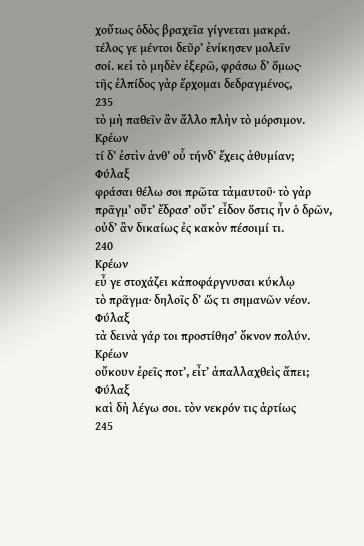χοὔτως ὁδὸς βραχεῖα γίγνεται μακρά.
τέλος γε μέντοι δεῦρʼ ἐνίκησεν μολεῖν
σοί. κεἰ τὸ μηδὲν ἐξερῶ, φράσω δʼ ὅμως·
τῆς ἐλπίδος γὰρ ἔρχομαι δεδραγμένος,
235
τὸ μὴ παθεῖν ἂν ἄλλο πλὴν τὸ μόρσιμον.
Κρέων
τί δʼ ἐστὶν ἀνθʼ οὗ τήνδʼ ἔχεις ἀθυμίαν;
Φύλαξ
φράσαι θέλω σοι πρῶτα τἀμαυτοῦ· τὸ γὰρ
πρᾶγμʼ οὔτʼ ἔδρασʼ οὔτʼ εἶδον ὅστις ἦν ὁ δρῶν,
οὐδʼ ἂν δικαίως ἐς κακὸν πέσοιμί τι.
240
Κρέων
εὖ γε στοχάζει κἀποφάργνυσαι κύκλῳ
τὸ πρᾶγμα· δηλοῖς δʼ ὥς τι σημανῶν νέον.
Φύλαξ
τὰ δεινὰ γάρ τοι προστίθησʼ ὄκνον πολύν.
Κρέων
οὔκουν ἐρεῖς ποτʼ, εἶτʼ ἀπαλλαχθεὶς ἄπει;
Φύλαξ
καὶ δὴ λέγω σοι. τὸν νεκρόν τις ἀρτίως
245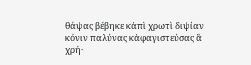θάψας βέβηκε κἀπὶ χρωτὶ διψίαν
κόνιν παλύνας κἀφαγιστεύσας ἃ χρή·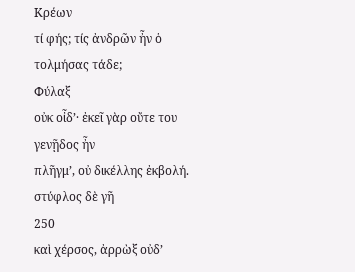Κρέων
τί φής; τίς ἀνδρῶν ἦν ὁ τολμήσας τάδε;
Φύλαξ
οὐκ οἶδʼ· ἐκεῖ γὰρ οὔτε του γενῇδος ἦν
πλῆγμʼ, οὐ δικέλλης ἐκβολή. στύφλος δὲ γῆ
250
καὶ χέρσος, ἀρρὼξ οὐδʼ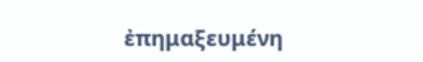ἐπημαξευμένη